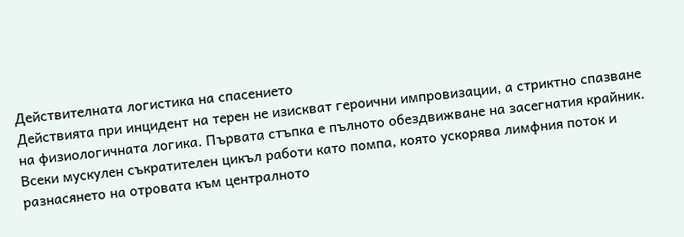Действителната логистика на спасението
Действията при инцидент на терен не изискват героични импровизации, а стриктно спазване на физиологичната логика. Първата стъпка е пълното обездвижване на засегнатия крайник. Всеки мускулен съкратителен цикъл работи като помпа, която ускорява лимфния поток и разнасянето на отровата към централното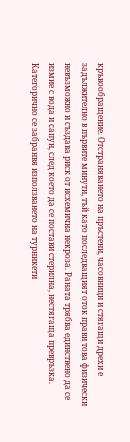кръвообращение. Отстраняването на пръстени, часовници и стягащи дрехи е задължително в първите минути, тъй като последващият оток прави това физически невъзможно и създава риск от исхемична некроза. Раната трябва единствено да се измие с вода и сапун, след което да се постави стерилна, нестягаща превръзка.
Категорично се забранвя използването на турникети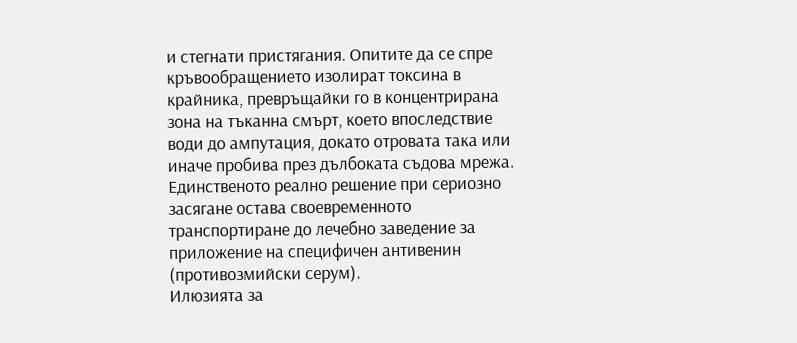и стегнати пристягания. Опитите да се спре кръвообращението изолират токсина в крайника, превръщайки го в концентрирана зона на тъканна смърт, което впоследствие води до ампутация, докато отровата така или иначе пробива през дълбоката съдова мрежа. Единственото реално решение при сериозно засягане остава своевременното транспортиране до лечебно заведение за приложение на специфичен антивенин (противозмийски серум).
Илюзията за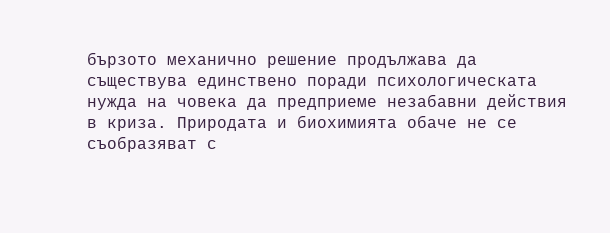бързото механично решение продължава да съществува единствено поради психологическата нужда на човека да предприеме незабавни действия в криза. Природата и биохимията обаче не се съобразяват с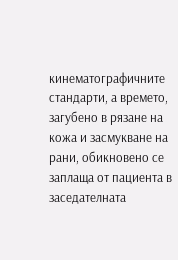кинематографичните стандарти, а времето, загубено в рязане на кожа и засмукване на рани, обикновено се заплаща от пациента в заседателната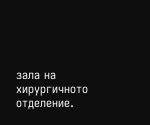зала на хирургичното отделение.